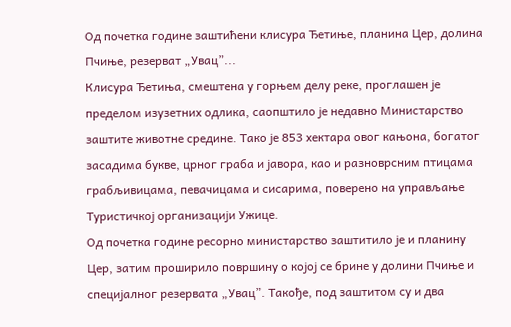Од почетка године заштићени клисура Ђетиње, планина Цер, долина Пчиње, резерват „Увац”...
Клисура Ђетиња, смештена у горњем делу реке, проглашен је пределом изузетних одлика, саопштило је недавно Министарство заштите животне средине. Тако је 853 хектара овог кањона, богатог засадима букве, црног граба и јавора, као и разноврсним птицама грабљивицама, певачицама и сисарима, поверено на управљање Туристичкој организацији Ужице.
Од почетка године ресорно министарство заштитило је и планину Цер, затим проширило површину о којој се брине у долини Пчиње и специјалног резервата „Увац”. Такође, под заштитом су и два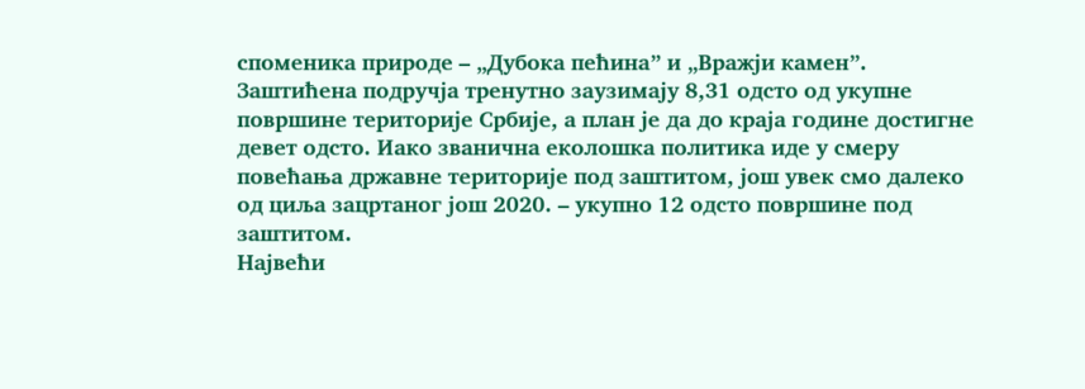споменика природе – „Дубока пећина” и „Вражји камен”.
Заштићена подручја тренутно заузимају 8,31 одсто од укупне површине територије Србије, а план је да до краја године достигне девет одсто. Иако званична еколошка политика иде у смеру повећања државне територије под заштитом, још увек смо далеко од циља зацртаног још 2020. – укупно 12 одсто површине под заштитом.
Највећи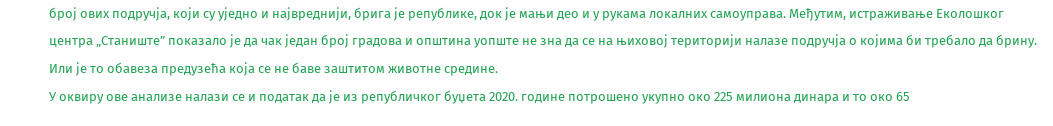број ових подручја, који су уједно и највреднији, брига је републике, док је мањи део и у рукама локалних самоуправа. Међутим, истраживање Еколошког центра „Станиште” показало је да чак један број градова и општина уопште не зна да се на њиховој територији налазе подручја о којима би требало да брину. Или је то обавеза предузећа која се не баве заштитом животне средине.
У оквиру ове анализе налази се и податак да је из републичког буџета 2020. године потрошено укупно око 225 милиона динара и то око 65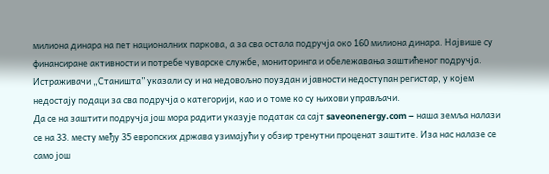милиона динара на пет националних паркова, а за сва остала подручја око 160 милиона динара. Највише су финансиране активности и потребе чуварске службе, мониторинга и обележавања заштићеног подручја. Истраживачи „Станишта” указали су и на недовољно поуздан и јавности недоступан регистар, у којем недостају подаци за сва подручја о категорији, као и о томе ко су њихови управљачи.
Да се на заштити подручја још мора радити указује податак са сајт saveonenergy.com – наша земља налази се на 33. месту међу 35 европских држава узимајући у обзир тренутни проценат заштите. Иза нас налазе се само још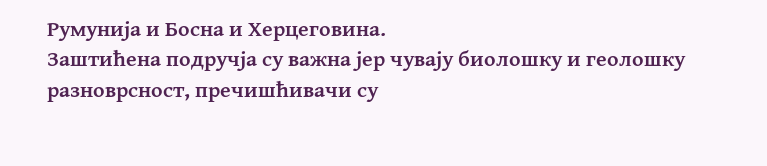Румунија и Босна и Херцеговина.
Заштићена подручја су важна јер чувају биолошку и геолошку разноврсност, пречишћивачи су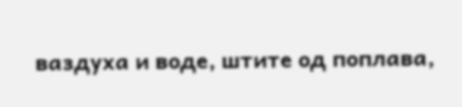ваздуха и воде, штите од поплава,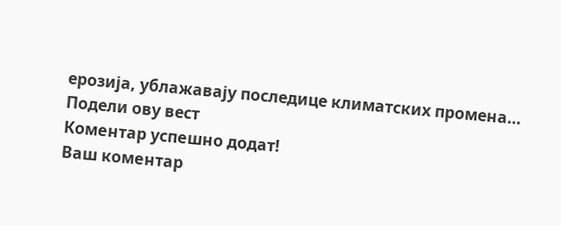ерозија, ублажавају последице климатских промена…
Подели ову вест
Комeнтар успeшно додат!
Ваш комeнтар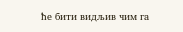ћe бити видљив чим га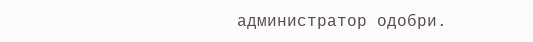администратор одобри.